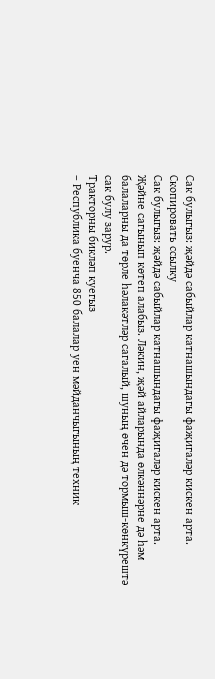Сак булыгыз: җәйдә сабыйлар катнашындагы фаҗигаләр кискен арта.
Скопировать ссылку
Сак булыгыз: җәйдә сабыйлар катнашындагы фаҗигаләр кискен арта.
Җәйне сагынып көтеп алабыз. Ләкин, җәй айларында өлкәннәрне дә һәм балаларны да төрле һәлакәтләр сагалый, шуның өчен дә тормыш-көнкүрештә сак булу зарур.
Тракторны бикләп куегыз
– Республика буенча 850 балалар уен мәйданчыгының техник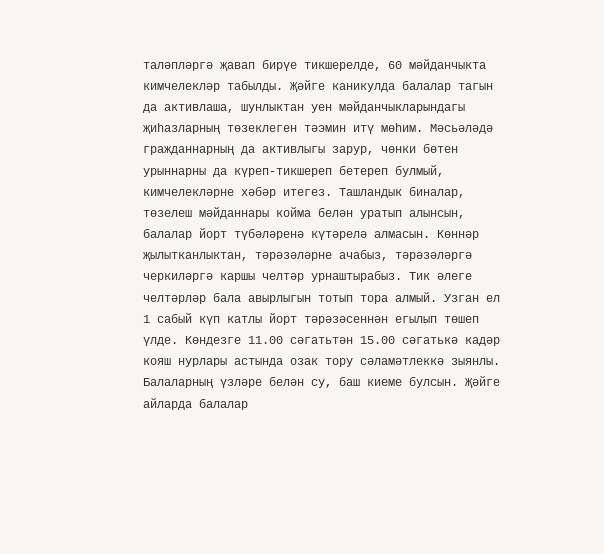таләпләргә җавап бирүе тикшерелде, 60 мәйданчыкта кимчелекләр табылды. Җәйге каникулда балалар тагын да активлаша, шунлыктан уен мәйданчыкларындагы җиһазларның төзеклеген тәэмин итү мөһим. Мәсьәләдә гражданнарның да активлыгы зарур, чөнки бөтен урыннарны да күреп-тикшереп бетереп булмый, кимчелекләрне хәбәр итегез. Ташландык биналар, төзелеш мәйданнары койма белән уратып алынсын, балалар йорт түбәләренә күтәрелә алмасын. Көннәр җылытканлыктан, тәрәзәләрне ачабыз, тәрәзәләргә черкиләргә каршы челтәр урнаштырабыз. Тик әлеге челтәрләр бала авырлыгын тотып тора алмый. Узган ел 1 сабый күп катлы йорт тәрәзәсеннән егылып төшеп үлде. Көндезге 11.00 сәгатьтән 15.00 сәгатькә кадәр кояш нурлары астында озак тору сәламәтлеккә зыянлы. Балаларның үзләре белән су, баш киеме булсын. Җәйге айларда балалар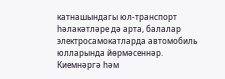катнашындагы юл-транспорт һәлакәтләре дә арта, балалар электросамокатларда автомобиль юлларында йөрмәсеннәр. Киемнәргә һәм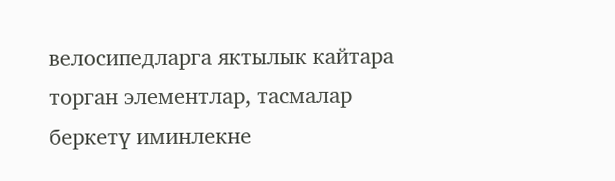велосипедларга яктылык кайтара торган элементлар, тасмалар беркетү иминлекне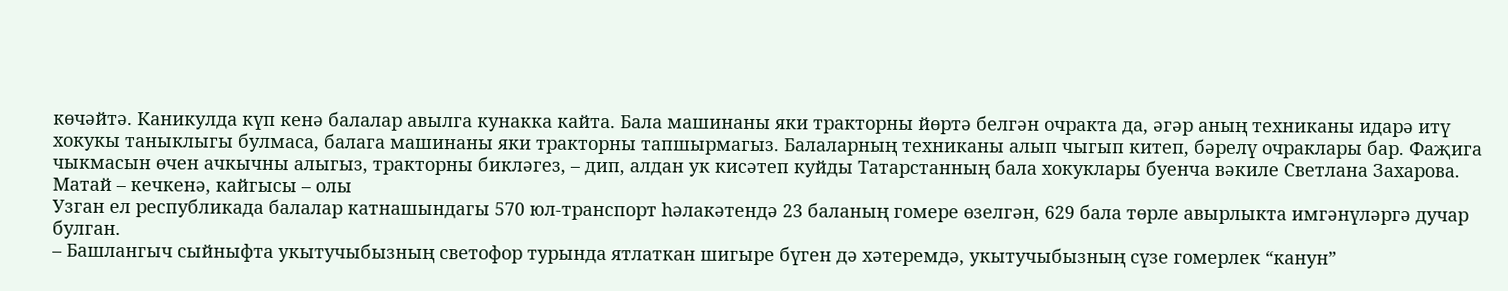көчәйтә. Каникулда күп кенә балалар авылга кунакка кайта. Бала машинаны яки тракторны йөртә белгән очракта да, әгәр аның техниканы идарә итү хокукы таныклыгы булмаса, балага машинаны яки тракторны тапшырмагыз. Балаларның техниканы алып чыгып китеп, бәрелү очраклары бар. Фаҗига чыкмасын өчен ачкычны алыгыз, тракторны бикләгез, – дип, алдан ук кисәтеп куйды Татарстанның бала хокуклары буенча вәкиле Светлана Захарова.
Матай – кечкенә, кайгысы – олы
Узган ел республикада балалар катнашындагы 570 юл-транспорт һәлакәтендә 23 баланың гомере өзелгән, 629 бала төрле авырлыкта имгәнүләргә дучар булган.
– Башлангыч сыйныфта укытучыбызның светофор турында ятлаткан шигыре бүген дә хәтеремдә, укытучыбызның сүзе гомерлек “канун”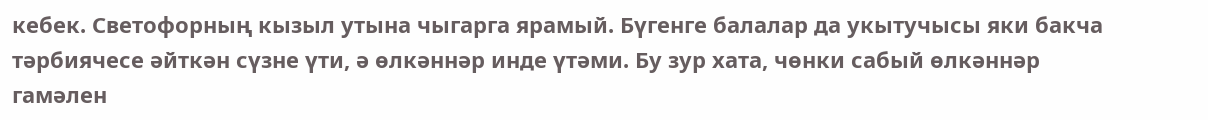кебек. Светофорның кызыл утына чыгарга ярамый. Бүгенге балалар да укытучысы яки бакча тәрбиячесе әйткән сүзне үти, ә өлкәннәр инде үтәми. Бу зур хата, чөнки сабый өлкәннәр гамәлен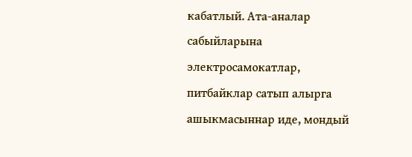кабатлый. Ата-аналар сабыйларына электросамокатлар, питбайклар сатып алырга ашыкмасыннар иде, мондый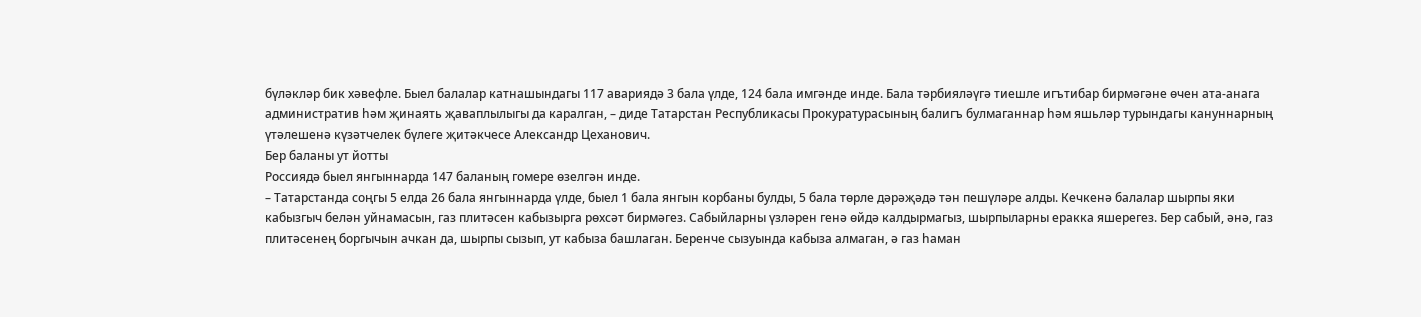бүләкләр бик хәвефле. Быел балалар катнашындагы 117 авариядә 3 бала үлде, 124 бала имгәнде инде. Бала тәрбияләүгә тиешле игътибар бирмәгәне өчен ата-анага административ һәм җинаять җаваплылыгы да каралган, – диде Татарстан Республикасы Прокуратурасының балигъ булмаганнар һәм яшьләр турындагы кануннарның үтәлешенә күзәтчелек бүлеге җитәкчесе Александр Цеханович.
Бер баланы ут йотты
Россиядә быел янгыннарда 147 баланың гомере өзелгән инде.
– Татарстанда соңгы 5 елда 26 бала янгыннарда үлде, быел 1 бала янгын корбаны булды, 5 бала төрле дәрәҗәдә тән пешүләре алды. Кечкенә балалар шырпы яки кабызгыч белән уйнамасын, газ плитәсен кабызырга рөхсәт бирмәгез. Сабыйларны үзләрен генә өйдә калдырмагыз, шырпыларны еракка яшерегез. Бер сабый, әнә, газ плитәсенең боргычын ачкан да, шырпы сызып, ут кабыза башлаган. Беренче сызуында кабыза алмаган, ә газ һаман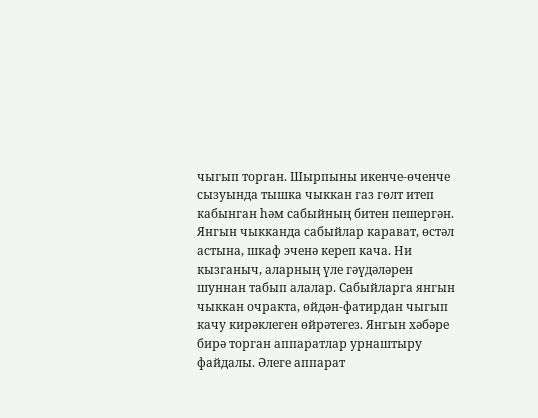чыгып торган. Шырпыны икенче-өченче сызуында тышка чыккан газ гөлт итеп кабынган һәм сабыйның битен пешергән. Янгын чыкканда сабыйлар карават, өстәл астына, шкаф эченә кереп кача. Ни кызганыч, аларның үле гәүдәләрен шуннан табып алалар. Сабыйларга янгын чыккан очракта, өйдән-фатирдан чыгып качу кирәклеген өйрәтегез. Янгын хәбәре бирә торган аппаратлар урнаштыру файдалы. Әлеге аппарат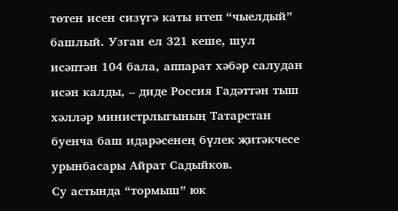төтен исен сизүгә каты итеп “чыелдый” башлый. Узган ел 321 кеше, шул исәптән 104 бала, аппарат хәбәр салудан исән калды, – диде Россия Гадәттән тыш хәлләр министрлыгының Татарстан буенча баш идарәсенең бүлек җитәкчесе урынбасары Айрат Садыйков.
Су астында “тормыш” юк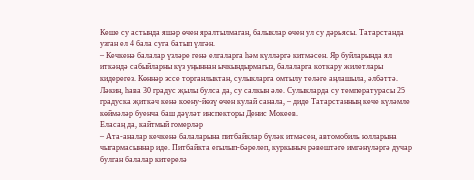Кеше су астында яшәр өчен яралтылмаган, балыклар өчен ул су дәрьясы. Татарстанда узган ел 4 бала суга батып үлгән.
– Кечкенә балалар үзләре генә елгаларга һәм күлләргә китмәсен. Яр буйларында ял иткәндә сабыйларны күз уңыннан ычкындырмагыз, балаларга коткару жилетлары кидерегез. Көннәр эссе торганлыктан, сулыкларга омтылу теләге аңлашыла, әлбәттә. Ләкин, һава 30 градус җылы булса да, су салкын әле. Сулыкларда су температурасы 25 градуска җиткәч кенә коену-йөзү өчен кулай санала, – диде Татарстанның кече күләмле көймәләр буенча баш дәүләт инспекторы Денис Мокеев.
Еласаң да, кайтмый гомерләр
– Ата-аналар кечкенә балаларына питбайклар бүләк итмәсен, автомобиль юлларына чыгармасыннар иде. Питбайкта егылып-бәрелеп, куркыныч рәвештәге имгәнүләргә дучар булган балалар китерелә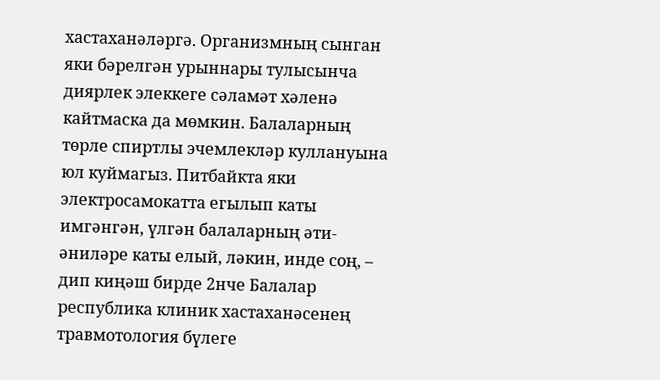хастаханәләргә. Организмның сынган яки бәрелгән урыннары тулысынча диярлек элеккеге сәламәт хәленә кайтмаска да мөмкин. Балаларның төрле спиртлы эчемлекләр куллануына юл куймагыз. Питбайкта яки электросамокатта егылып каты имгәнгән, үлгән балаларның әти-әниләре каты елый, ләкин, инде соң, – дип киңәш бирде 2нче Балалар республика клиник хастаханәсенең травмотология бүлеге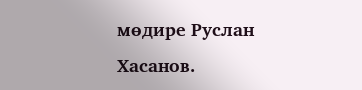мөдире Руслан Хасанов.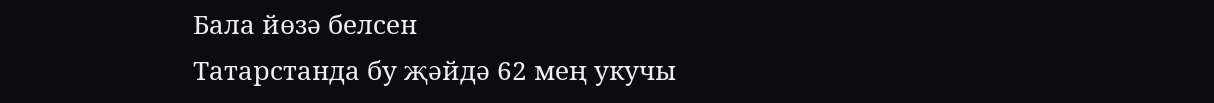Бала йөзә белсен
Татарстанда бу җәйдә 62 мең укучы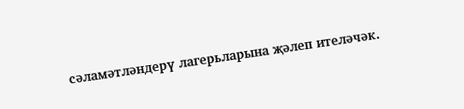сәламәтләндерү лагерьларына җәлеп ителәчәк.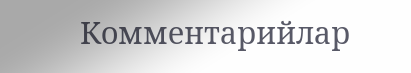Комментарийлар